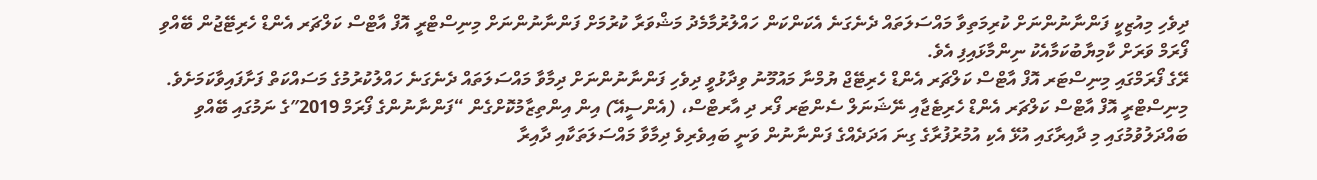ދިވެހި މިއުޒިކީ ފަންނާނުންނަށް ކުރިމަތިވާ މައްސަލަތައް ދެނެގަނެ އެކަންކަން ހައްލުރުމާމެދު މަޝްވަރާ ކުރުމަށް ފަންނާނުންނަށް މިނިސްޓްރީ އޮފް އާޓްސް ކަލްޗަރ އެންޑް ހެރިޓޭޖުން ބޭއްވި ފޯރަމް ވަރަށް ކާމިޔާބުކަމާއެކު ނިންމާޅައިފި އެވެ.
ރޭގެ ފޯރަމްގައި މިނިސްޓަރ އޮފް އާޓްސް ކަލްޗަރ އެންޑް ހެރިޓޭޖް ޔުމްނާ މައުމޫނު ވިދާޅުވީ ދިވެހި ފަންނާނުންނަށް ދިމާވާ މައްސަލަތައް ދެނެގަނެ ހައްލުކުރުމުގެ މަސައްކަތް ފަށާފައިވާކަމަށެވެ.
މިނިސްޓްރީ އޮފް އާޓްސް ކަލްޗަރ އެންޑް ހެރިޓެޖާއި ނޭޝަނަލް ސެންޓަރ ފޯރ ދި އާރޓްސް، (އެންސީއޭ) އިން އިންތިޒާމުކޮށްގެން “ފަންނާނުންގެ ފޯރަމް 2019″ގެ ނަމުގައި ބޭއްވި ބައްދަލުވުމުގައި މި ދާއިރާގައި އުޅޭ އެކި އުމުރުފުރާގެ ގިނަ އަދަދެއްގެ ފަންނާނުން ވަނީ ބައިވެރިވެ ދިމާވާ މައްސަލަތަކާއި ދާއިރާ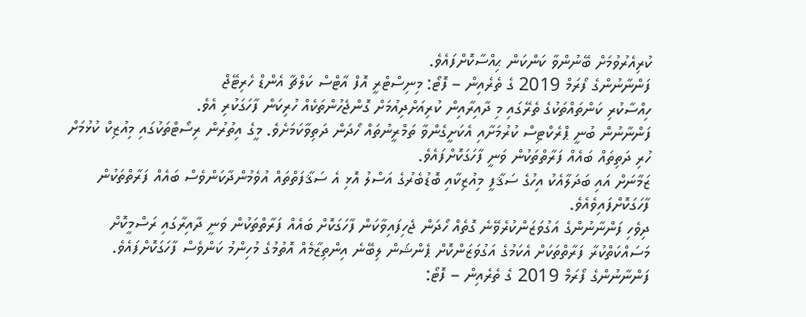ކުރިއެރުވުމަށް ބޭނުންވާ ކަންކަން ޙިއްސާކޮށްފައެވެ.
ފަންނާނުންގެ ފޯރަމް 2019 ގެ ތެރެއިން – ފޮޓޯ: މިނިސްޓްރީ އޮފް އާޓްސް ކަލްޗާ އެންޑް ހެރިޓޭޖް
ހިއްސާކުރި ކަންތައްތަކުގެ ތެރޭގައި މި ދާއިރާއިން ކުރިއަށްދިއުމަށް ގޮންޖެހުންތަކެއް ހުރިކަން ފާހަގަކުރި އެވެ.
ފަންނާނުން ބުނީ ޕްރެކްޓިސް ކުރުމަށާއި އެކަށީގެންވާ ތަމްރީނުތައް ހޯދަން ދަތިވާކަމަށެވެ. މީގެ އިތުރުން ރިސޯޓްތަކުގައި މިއުޒިކް ކުޅުމަށް ހުރި ދަތިތައް ބައެއް ފަރާތްތަކުން ވަނީ ފާހަގަކޮށްފައެވެ.
ޒަމާނަށް އައި ބަދަލާއެކު އިހުގެ ސަޤާފީ މިއުޒިކާއި ބޮޑުބެރުގެ އަސްލު އޮޅި އެ ސަޤާފަތްތައް އުވެމުންދާކަންވެސް ބައެއް ފަރާތްތަކުން ފާހަގަކޮށްފައިވެއެވެ.
ދިވެހި ފަންނާނުންގެ އަގުވަޒަންކުރެވޭނެ ގޮތެއް ހޯދަން ޖެހިފައިވާކަން ފާހަގަކޮށް ބައެއް ފަރާތްތަކުން ވަނީ ދާއިރާގައި ރަސްމީކޮށް މަސައްކަތްކުރާ ފަރާތްތަކަށް އެކަމުގެ އަގުވަޒަންކޮށް ޕެންޝަން ލިބޭނެ އިންތިޒާމެއް އޮތުމުގެ މުހިންމު ކަންވެސް ފާހަގަކޮށްފައެވެ.
ފަންނާނުންގެ ފޯރަމް 2019 ގެ ތެރެއިން – ފޮޓޯ: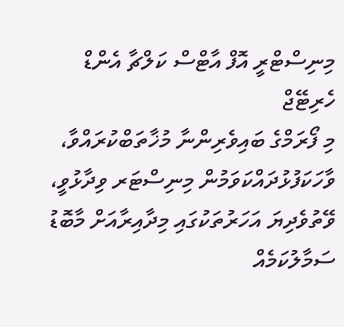މިނިސްޓްރީ އޮފް އާޓްސް ކަލްޗާ އެންޑް ހެރިޓޭޖް
މި ފޯރަމްގެ ބައިވެރިންނާ މުޚާތަބްކުރައްވާ، ވާހަކަފުޅުދައްކަވަމުން މިނިސްޓަރ ވިދާޅުވީ، ވޭތުވެދިޔަ އަހަރުތަކުގައި މިދާއިރާއަށް މާބޮޑު ސަމާލުކަމެއް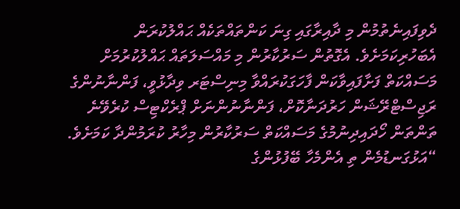ދެވިފައިނެތުމުން މި ދާއިރާގައި ގިނަ ކަންތައްތަކެއް ޙައްލުކުރަން އެބަހުރިކަމަށެވެ. އެގޮތުން ސަރުކާރުން މި މައްސަލަތައް ޙައްލުކުރުމަށް މަސައްކަތް ފަށާފައިވާކަން ފާހަގަކުރައްވާ މިނިސްޓަރ ވިދާޅުވީ، ފަންނާނުންގެ ރަޖިސްޓްރޭޝަން ހަރުދަނާކޮށް، ފަންނާނުންނަށް ޕްރެކްޓިސް ކުރެވޭނެ ތަންތަން ހޯދައިދިނުމުގެ މަސައްކަތް ސަރުކާރުން މިހާރު ކުރަމުންދާ ކަމަށެވެ.
“އަޅުގަނޑުމެން ތި އެންމެހާ ބޭފުޅުންގެ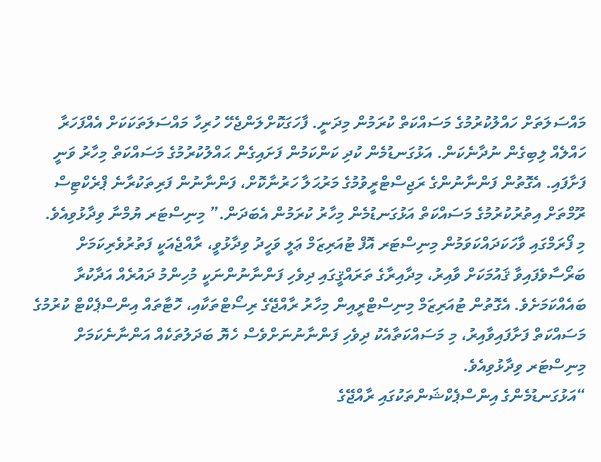މައްސަލަތަށް ހައްލުކުރުމުގެ މަސައްކަތް ކުރަމުން މިދަނީ. ފާހަގަކޮށްލަންޖެހޭ ހުރިހާ މައްސަލަތަކަކަށް އެއްފަހަރާ ހައްލެއް ލިބިގެން ނުދާނެކަން. އަޅުގަނޑުމެން ކުދި ކަންކަމުން ފަށައިގެން ޙައްލުކުރުމުގެ މަސައްކަތް މިހާރު ވަނީ ފަށާފައި. އެގޮތުން ފަންނާނުންގެ ރަޖިސްޓްރީވުމުގެ މަރުޙަލާ ހަރުނާކޮށް، ފަންނާނުން ފަރިތަކުރާނެ ޕްރެކްޓިސް ރޫމްތަށް އިތުރުކުރުމުގެ މަސައްކަތް އަޅުގަނޑުމެން މިހާރު ކުރަމުން އެބަދަން.” މިނިސްޓަރ ޔުމްނާ ވިދާޅުވިއެވެ.
މި ފޯރަމްގައި ވާހަކަދައްކަވަމުން މިނިސްޓަރ އޮފް ޓުއަރިޒަމް ޢަލީ ވަހީދު ވިދާޅުވީ، ރާއްޖެއަކީ ފަތުރުވެރިކަމަށް ބަރޯސާވެފައިވާ ޤައުމަކަށް ވާއިރު، މިދާއިރާގެ ތަރައްޤީގައި ދިވެހި ފަންނާނުންނަކީ މުހިންމު ދައުރެއް އަދާކުރާ ބައެއްކަމަށެވެ. އެގޮތުން ޓުއަރިޒަމް މިނިސްޓްރީއިން މިހާރު ރާއްޖޭގެ ރިސޯޓްތަކާއި، ހޮޓާތައް އިންސްޕެކްޓް ކުރުމުގެ މަސައްކަތް ފަށާފައިވާއިރު، މި މަސައްކަތާއެކު ދިވެހި ފަންނާނުނަށްވެސް ހެޔޮ ބަދަލުތަކެއް އަންނާނެކަމަށް މިނިސްޓަރ ވިދާޅުވިއެވެ.
“އަޅުގަނޑުމެންގެ އިންސްޕެކްޝަންތަކުގައި ރާއްޖޭގެ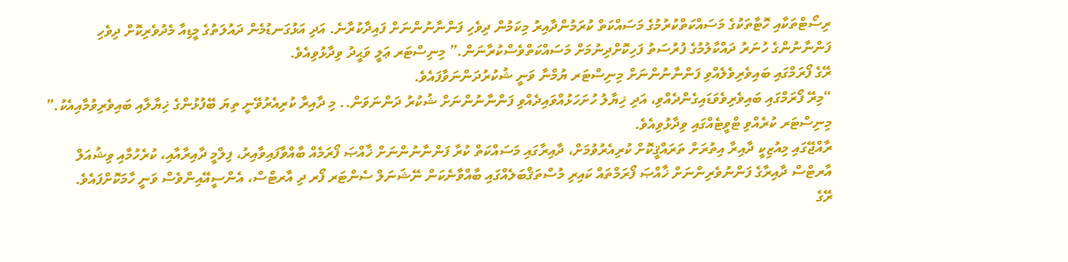ރިސޯޓްތަކާއި ހޮޓާތަކުގެ މަސައްކަތްކުރުމުގެ މަސައްކަތް ކުރަމުންދާއިރު މިކަމުން ދިވެހި ފަންނާނުންނަށް ފައިދާކުރާނެ. އަދި އަޅުގަނޑުމެން ދައުލަތުގެ މީޑިއާ މެދުވެރިކޮށް ދިވެހި ފަންނާނުންގެ ހުނަރު ދައްކާލުމުގެ ފުރުސަތު ފަހިކޮށްދިނުމަށް މަސައްކަތްވެސްކުރާނަން.” މިނިސްޓަރ ޢަލީ ވަޙީދު ވިދާޅުވިއެވެ.
ރޭގެ ފޯރަމްގައި ބައިވެރިވެލެއްވި ފަންނާނުންނަށް މިނިސްޓަރ ޔުމްނާ ވަނީ ޝުކުރުދަންނަވާފައެވެ.
“މިރޭ ފޯރަމްގައި ބައިވެރިވެވަޑައިގެންދެއްވި، އަދި ޚިޔާލު ހުށަހަޅުއްވައިދެއްވި ފަންނާނުންނަށް ޝުކުރު ދަންނަވަން.. މި ދާއިރާ ކުރިއެރުވޭނީ ތިޔަ ބޭފުޅުންގެ ޚިޔާލާއި ބައިވެރިވުމާއިއެކު.” މިނިސްޓަރ ކުރެއްވި ޓްވީޓެއްގައި ވިދާޅުވިއެވެ.
ރާއްޖޭގައި މިއުޒިކީ ދާއިރާ އިތުރަށް ތަރައްޤީކޮށް ކުރިއެރުވުމަށް، ދާއިރާގައި މަސައްކަތް ކުރާ ފަންނާނުންނަށް ޚާއްޞަ ފޯރަމެއް ބާއްވާފައިވާއިރު، ފިލްމީ ދާއިރާއާއި، ކުރެހުމާއި ވިޝުއަލް އާރޓްސް ދާއިރާގެ ފަންނުވެރިންނަށް ޚާއްޞަ ފޯރަމްތައް ކައިރި މުސްތަޤްބަލެއްގައި ބާއްވާނެކަން ނޭޝަނަލް ސެންޓަރ ފޯރ ދި އާރޓްސް، އެންސީއޭއިންވެސް ވަނީ ހާމަކޮށްފައެވެ.
ރޭގެ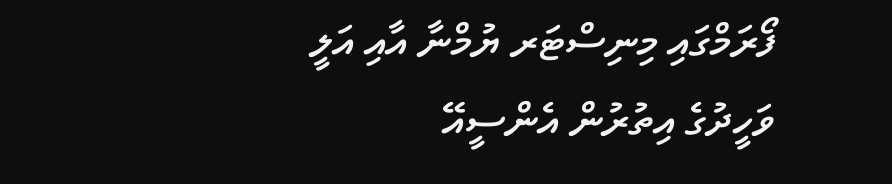ފޯރަމްގައި މިނިސްޓަރ ޔުމްނާ އާއި އަލީ ވަހީދުގެ އިތުރުން އެންސީއޭ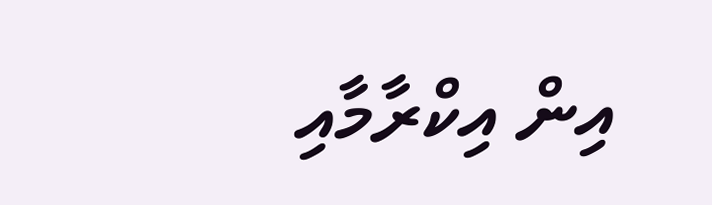އިން އިކްރާމާއި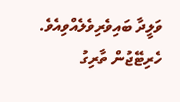ވަލީދާ ބައިވެރިވެލެއްވިއެވެ. ހެރިޓޭޖުން ތާރިގު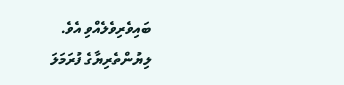ބައިވެރިވެލެއްވި އެވެ.
ލިޔުންތެރިޔާގެ ފުރަމަލަ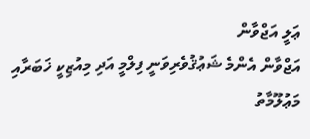ޢަލީ އަޖްވާން
އަޖްވާން އެންމެ ޝަޢުޤުވެރިވަނީ ފިލްމީ އަދި މިއުޒިކީ ޚަބަރާއި މަޢުލޫމާތު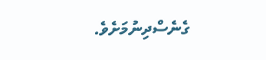ގެނެސްދިނުމަށެވެ.